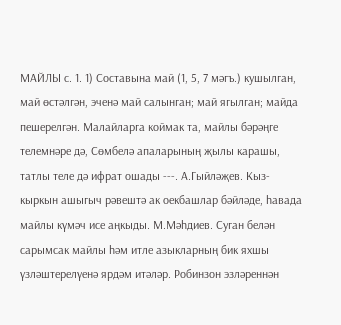МАЙЛЫ с. 1. 1) Составына май (1, 5, 7 мәгъ.) кушылган, май өстәлгән, эченә май салынган; май ягылган; майда пешерелгән. Малайларга коймак та, майлы бәрәңге телемнәре дә, Сөмбелә апаларының җылы карашы, татлы теле дә ифрат ошады ---. А.Гыйләҗев. Кыз-кыркын ашыгыч рәвештә ак оекбашлар бәйләде, һавада майлы күмәч исе аңкыды. М.Мәһдиев. Суган белән сарымсак майлы һәм итле азыкларның бик яхшы үзләштерелүенә ярдәм итәләр. Робинзон эзләреннән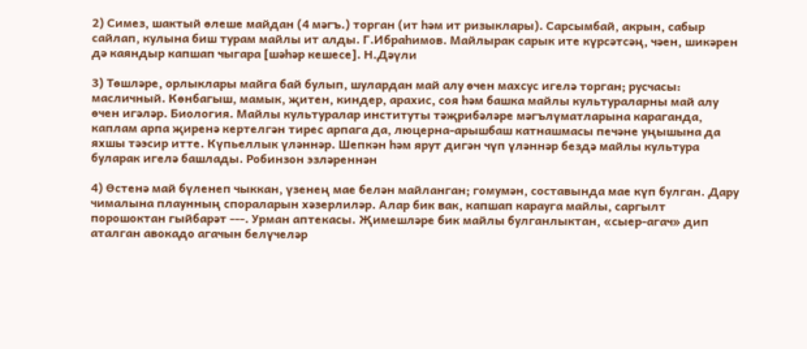2) Симез, шактый өлеше майдан (4 мәгъ.) торган (ит һәм ит ризыклары). Сарсымбай, акрын, сабыр сайлап, кулына биш турам майлы ит алды. Г.Ибраһимов. Майлырак сарык ите күрсәтсәң, чәен, шикәрен дә каяндыр капшап чыгара [шәһәр кешесе]. Н.Дәүли

3) Төшләре, орлыклары майга бай булып, шулардан май алу өчен махсус игелә торган; русчасы: масличный. Көнбагыш, мамык, җитен, киндер, арахис, соя һәм башка майлы культураларны май алу өчен игәләр. Биология. Майлы культуралар институты тәҗрибәләре мәгълүматларына караганда, каплам арпа җиренә кертелгән тирес арпага да, люцерна-арышбаш катнашмасы печәне уңышына да яхшы тәэсир итте. Күпьеллык үләннәр. Шепкән һәм ярут дигән чүп үләннәр бездә майлы культура буларак игелә башлады. Робинзон эзләреннән

4) Өстенә май бүленеп чыккан, үзенең мае белән майланган; гомумән, составында мае күп булган. Дару чималына плаунның спораларын хәзерлиләр. Алар бик вак, капшап карауга майлы, саргылт порошоктан гыйбарәт ---. Урман аптекасы. Җимешләре бик майлы булганлыктан, «сыер-агач» дип аталган авокадо агачын белүчеләр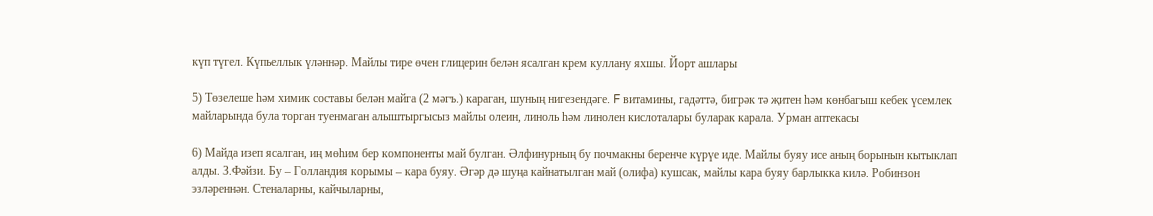күп түгел. Күпьеллык үләннәр. Майлы тире өчен глицерин белән ясалган крем куллану яхшы. Йорт ашлары

5) Төзелеше һәм химик составы белән майга (2 мәгъ.) караган, шуның нигезендәге. F витамины, гадәттә, бигрәк тә җитен һәм көнбагыш кебек үсемлек майларында була торган туенмаган алыштыргысыз майлы олеин, линоль һәм линолен кислоталары буларак карала. Урман аптекасы

6) Майда изеп ясалган, иң мөһим бер компоненты май булган. Әлфинурның бу почмакны беренче күрүе иде. Майлы буяу исе аның борынын кытыклап алды. З.Фәйзи. Бу – Голландия корымы – кара буяу. Әгәр дә шуңа кайнатылган май (олифа) кушсак, майлы кара буяу барлыкка килә. Робинзон эзләреннән. Стеналарны, кайчыларны,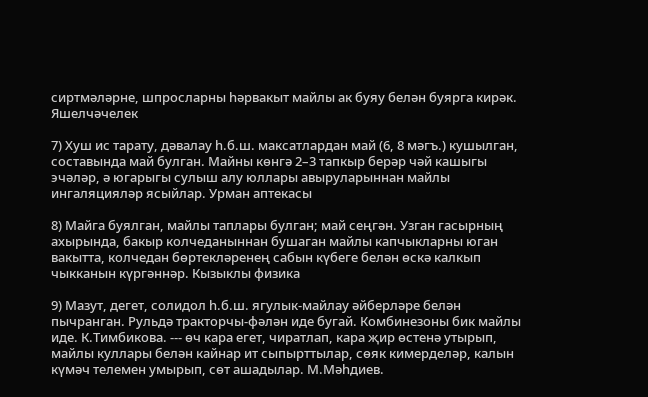сиртмәләрне, шпросларны һәрвакыт майлы ак буяу белән буярга кирәк. Яшелчәчелек

7) Хуш ис тарату, дәвалау һ.б.ш. максатлардан май (6, 8 мәгъ.) кушылган, составында май булган. Майны көнгә 2–3 тапкыр берәр чәй кашыгы эчәләр, ә югарыгы сулыш алу юллары авыруларыннан майлы ингаляцияләр ясыйлар. Урман аптекасы

8) Майга буялган, майлы таплары булган; май сеңгән. Узган гасырның ахырында, бакыр колчеданыннан бушаган майлы капчыкларны юган вакытта, колчедан бөртекләренең сабын күбеге белән өскә калкып чыкканын күргәннәр. Кызыклы физика

9) Мазут, дегет, солидол һ.б.ш. ягулык-майлау әйберләре белән пычранган. Рульдә тракторчы-фәлән иде бугай. Комбинезоны бик майлы иде. К.Тимбикова. --- өч кара егет, чиратлап, кара җир өстенә утырып, майлы куллары белән кайнар ит сыпырттылар, сөяк кимерделәр, калын күмәч телемен умырып, сөт ашадылар. М.Мәһдиев.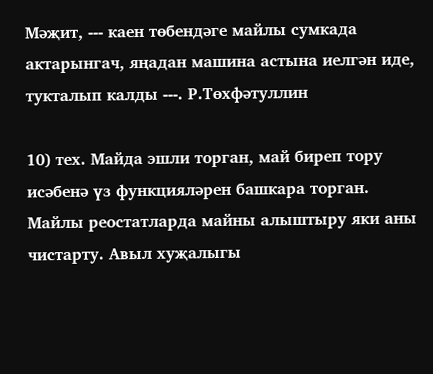Мәҗит, --- каен төбендәге майлы сумкада актарынгач, яңадан машина астына иелгән иде, тукталып калды ---. Р.Төхфәтуллин

10) тех. Майда эшли торган, май биреп тору исәбенә үз функцияләрен башкара торган. Майлы реостатларда майны алыштыру яки аны чистарту. Авыл хуҗалыгы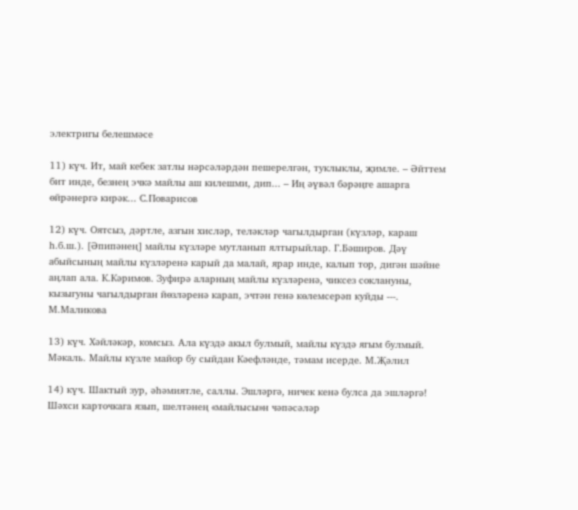электригы белешмәсе

11) күч. Ит, май кебек затлы нәрсәләрдән пешерелгән, туклыклы, җимле. – Әйттем бит инде, безнең эчкә майлы аш килешми, дип... – Иң әүвәл бәрәңге ашарга өйрәнергә кирәк... С.Поварисов

12) күч. Оятсыз, дәртле, азгын хисләр, теләкләр чагылдырган (күзләр, караш һ.б.ш.). [Әпипәнең] майлы күзләре мутланып ялтырыйлар. Г.Бәширов. Дәү абыйсының майлы күзләренә карый да малай, ярар инде, калып тор, дигән шәйне аңлап ала. К.Кәримов. Зуфирә аларның майлы күзләренә, чиксез соклануны, кызыгуны чагылдырган йөзләренә карап, эчтән генә көлемсерәп куйды ---. М.Маликова

13) күч. Хәйләкәр, комсыз. Ала күздә акыл булмый, майлы күздә ягым булмый. Мәкаль. Майлы күзле майор бу сыйдан Кәефләнде, тәмам исерде. М.Җәлил

14) күч. Шактый зур, әһәмиятле, саллы. Эшләргә, ничек кенә булса да эшләргә! Шәхси карточкага язып, шелтәнең «майлысы»н чәпәсәләр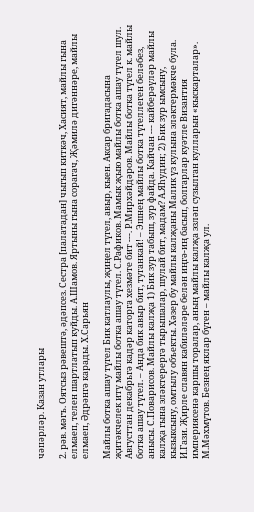чәпәрләр. Казан утлары

2. рәв. мәгъ. Оятсыз рәвештә, әдәпсез. Сестра [палатадан] чыгып киткәч, Хасият, майлы гына елмаеп, телен шартлатып куйды. А.Шамов. Яртыны гына сорагач, Җәмилә дигәннәре, майлы елмаеп, Әдрәнгә карады. Х.Сарьян

Майлы ботка ашау түгел Бик катлаулы, җиңел түгел, авыр, кыен. Аксар бригадасына җитәкчелек итү майлы ботка ашау түгел. С.Рафиков. Мамык җыю майлы ботка ашау түгел шул. Августтан декабрьгә кадәр каторга хезмәте бит ---. Р.Мирхәйдәров. Майлы ботка түгел к. майлы ботка ашау түгел. – Анда бик авыр бит, туганкай! – Эшнең майлы ботка түгеллеген беләбез, анысы. С.Поварисов. Майлы калҗа 1) Бик зур табыш, зур файда. Кайчан --- кайберәүләр майлы калҗа гына эләктерергә тырышалар, шулай бит, мадам? А.Яһудин; 2) Бик зур ымсыну, кызыксыну, омтылу объекты. Хәзер бу майлы калҗаны Малик үз кулына эләктермәкче була. И.Гази. Җирле славян кабиләләре белән иңгә-иң басып, болгарлар куәтле Византия империясенә каршы торалар, аның майлы калҗа эзләп сузылган кулларын «кыскарталар». М.Мәхмүтов. Безнең яклар бүген – майлы калҗа ул.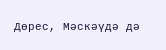Дөрес, Мәскәүдә дә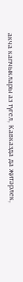акча капчыклары аз түгел, Кавказда да җитәрлек,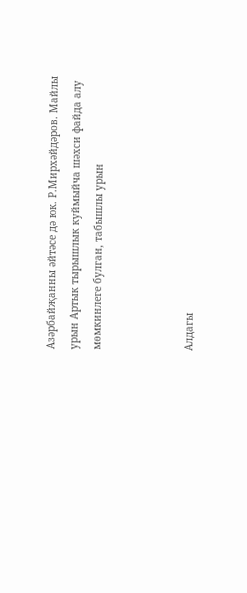Азәрбайҗанны әйтәсе дә юк. Р.Мирхәйдәров. Майлы урын Артык тырышлык куймыйча шәхси файда алу мөмкинлеге булган, табышлы урын



Алдагы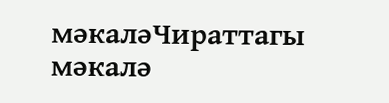мәкаләЧираттагы мәкалә